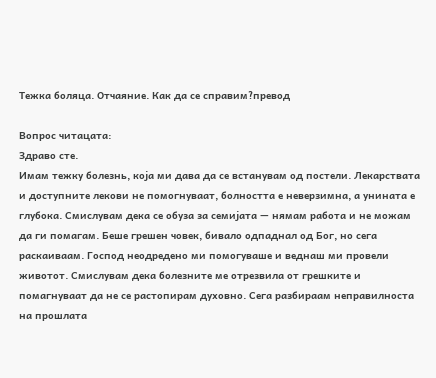Тежка боляца. Отчаяние. Как да се справим?превод

Вопрос читацата:
Здраво сте.
Имам тежку болезнь, која ми дава да се встанувам од постели. Лекарствата и доступните лекови не помогнуваат, болността е неверзимна, а унината е глубока. Смислувам дека се обуза за семијата — нямам работа и не можам да ги помагам. Беше грешен човек, бивало одпаднал од Бог, но сега раскаиваам. Господ неодредено ми помогуваше и веднаш ми провели животот. Смислувам дека болезните ме отрезвила от грешките и помагнуваат да не се растопирам духовно. Сега разбираам неправилноста на прошлата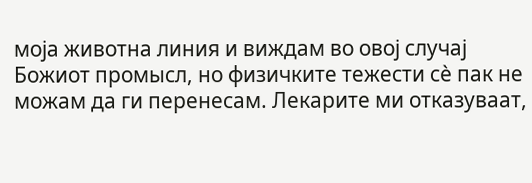моја животна линия и виждам во овој случај Божиот промысл, но физичките тежести сè пак не можам да ги перенесам. Лекарите ми отказуваат,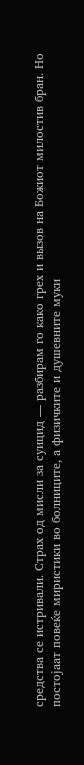средства се истривали. Страх од мисли за суицид — разбирам го како грех и вызов на Божиот милостив бран. Но постојаат повеќе миристики во болниците, а физичките и душевните муки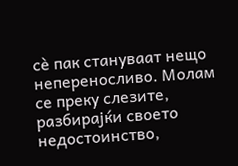сè пак стануваат нещо непереносливо. Молам се преку слезите, разбирајќи своето недостоинство,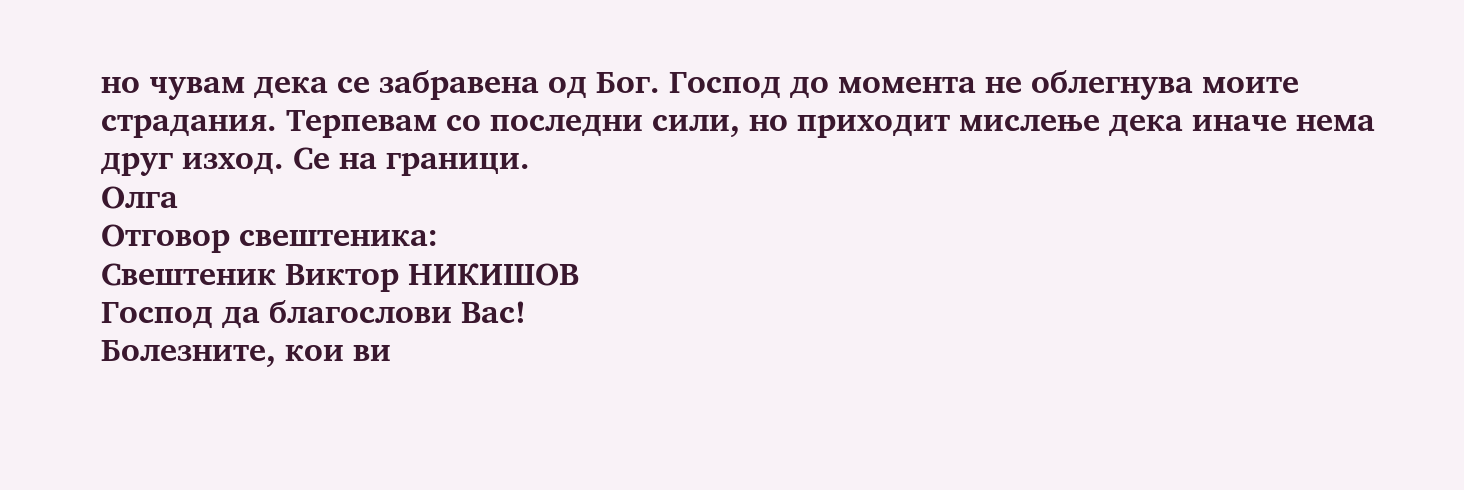но чувам дека се забравена од Бог. Господ до момента не облегнува моите страдания. Терпевам со последни сили, но приходит мислење дека иначе нема друг изход. Се на граници.
Олга
Отговор свештеника:
Свештеник Виктор НИКИШОВ
Господ да благослови Вас!
Болезните, кои ви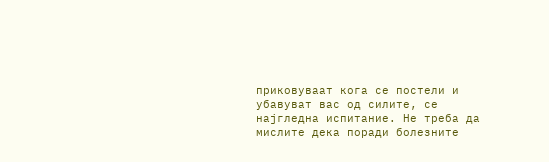приковуваат кога се постели и убавуват вас од силите, се најгледна испитание. Не треба да мислите дека поради болезните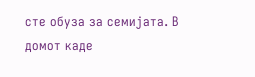сте обуза за семијата. В домот каде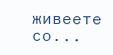живеете со...